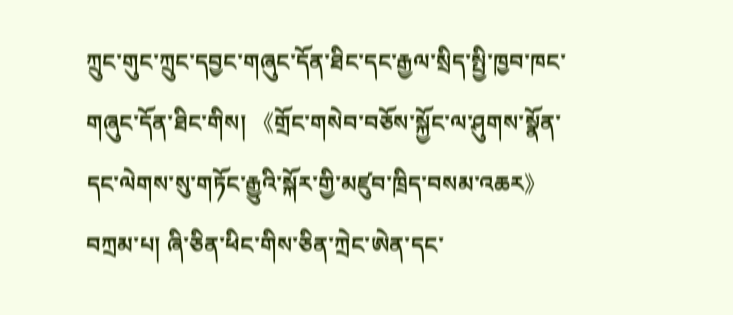ཀྲུང་གུང་ཀྲུང་དབྱང་གཞུང་དོན་ཐིང་དང་རྒྱལ་སྲིད་སྤྱི་ཁྱབ་ཁང་གཞུང་དོན་ཐིང་གིས། 《གྲོང་གསེབ་བཅོས་སྐྱོང་ལ་ཤུགས་སྣོན་དང་ལེགས་སུ་གཏོང་རྒྱུའི་སྐོར་གྱི་མཛུབ་ཁྲིད་བསམ་འཆར》བཀྲམ་པ། ཞི་ཅིན་ཕིང་གིས་ཅིན་ཀྲེང་ཨེན་དང་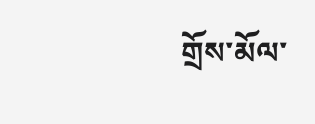གྲོས་མོལ་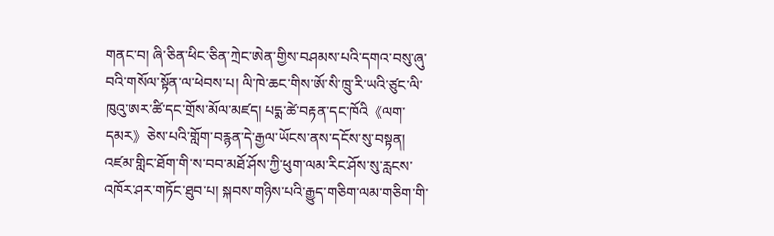གནང་བ། ཞི་ཅིན་ཕིང་ཅིན་ཀྲེང་ཨེན་གྱིས་བཤམས་པའི་དགའ་བསུ་ཞུ་བའི་གསོལ་སྟོན་ལ་ཕེབས་པ། ལི་ཁེ་ཆང་གིས་ཨོ་སི་ཁྲུ་རི་ཡའི་ཙུང་ལི་ཁུའུ་ཨར་ཚི་དང་གྲོས་མོལ་མཛད། པདྨ་ཚེ་བརྟན་དང་ཁོའི《ལག་དམར》ཅེས་པའི་གློག་བརྙན་དེ་རྒྱལ་ཡོངས་ནས་དངོས་སུ་བསྟན། འཛམ་གླིང་ཐོག་གི་ས་བབ་མཐོ་ཤོས་ཀྱི་ཕུག་ལམ་རིང་ཤོས་སུ་རླངས་འཁོར་ཤར་གཏོང་ཐུབ་པ། སྐབས་གཉིས་པའི་རྒྱུད་གཅིག་ལམ་གཅིག་གི་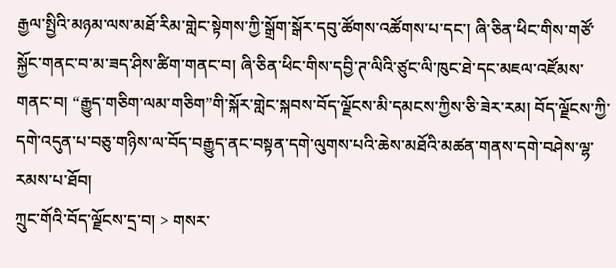རྒྱལ་སྤྱིའི་མཉམ་ལས་མཐོ་རིམ་གླེང་སྟེགས་ཀྱི་སྒྲོག་སྒོར་དབུ་ཚོགས་འཚོགས་པ་དང་། ཞི་ཅིན་ཕིང་གིས་གཙོ་སྐྱོང་གནང་བ་མ་ཟད་ཤིས་ཚིག་གནང་བ། ཞི་ཅིན་ཕིང་གིས་དབྱི་ཊ་ལིའི་ཙུང་ལི་ཁུང་ཐེ་དང་མཇལ་འཛོམས་གནང་བ། “རྒྱུད་གཅིག་ལམ་གཅིག”གི་སྐོར་གླེང་སྐབས་བོད་ལྗོངས་མི་དམངས་ཀྱིས་ཅི་ཟེར་རམ། བོད་ལྗོངས་ཀྱི་དགེ་འདུན་པ་བཅུ་གཉིས་ལ་བོད་བརྒྱུད་ནང་བསྟན་དགེ་ལུགས་པའི་ཆེས་མཐོའི་མཚན་གནས་དགེ་བཤེས་ལྷ་རམས་པ་ཐོབ།
ཀྲུང་གོའི་བོད་ལྗོངས་དྲ་བ། > གསར་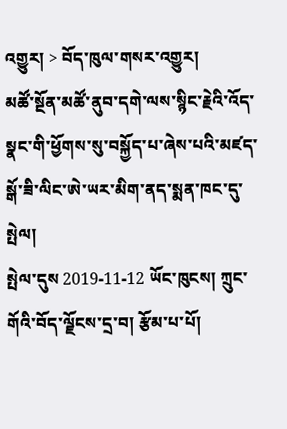འགྱུར། > བོད་ཁུལ་གསར་འགྱུར།
མཚོ་སྔོན་མཚོ་ནུབ་དགེ་ལས་སྙིང་རྗེའི་འོད་སྣང་གི་ཕྱོགས་སུ་བསྐྱོད་པ་ཞེས་པའི་མཛད་སྒོ་ཟི་ལིང་ཨེ་ཡར་མིག་ནད་སྨན་ཁང་དུ་སྤེལ།
སྤེལ་དུས 2019-11-12 ཡོང་ཁུངས། ཀྲུང་གོའི་བོད་ལྗོངས་དྲ་བ། རྩོམ་པ་པོ།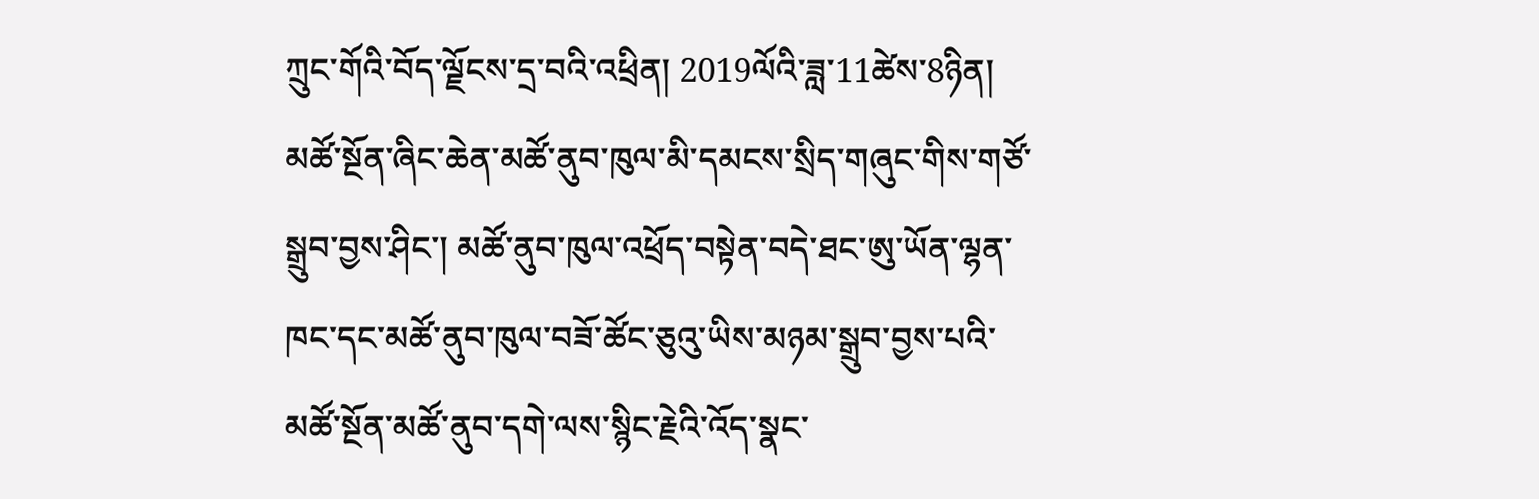ཀྲུང་གོའི་བོད་ལྗོངས་དྲ་བའི་འཕྲིན། 2019ལོའི་ཟླ་11ཚེས་8ཉིན། མཚོ་སྔོན་ཞིང་ཆེན་མཚོ་ནུབ་ཁུལ་མི་དམངས་སྲིད་གཞུང་གིས་གཙོ་སྒྲུབ་བྱས་ཤིང་། མཚོ་ནུབ་ཁུལ་འཕྲོད་བསྟེན་བདེ་ཐང་ཨུ་ཡོན་ལྷན་ཁང་དང་མཚོ་ནུབ་ཁུལ་བཟོ་ཚོང་ཅུའུ་ཡིས་མཉམ་སྒྲུབ་བྱས་པའི་མཚོ་སྔོན་མཚོ་ནུབ་དགེ་ལས་སྙིང་རྗེའི་འོད་སྣང་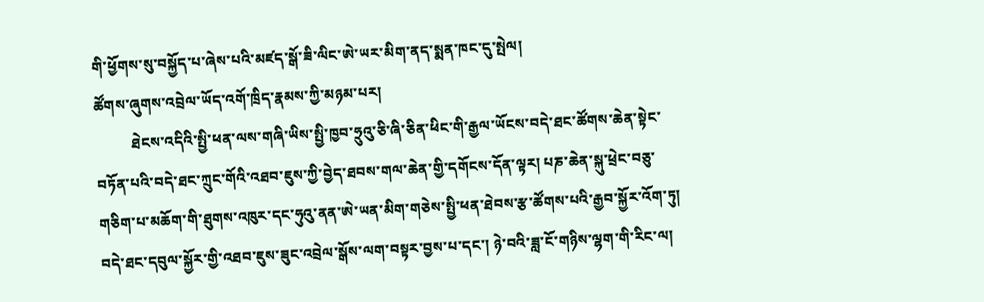གི་ཕྱོགས་སུ་བསྐྱོད་པ་ཞེས་པའི་མཛད་སྒོ་ཟི་ལིང་ཨེ་ཡར་མིག་ནད་སྨན་ཁང་དུ་སྤེལ།
ཚོགས་ཞུགས་འབྲེལ་ཡོད་འགོ་ཁྲིད་རྣམས་ཀྱི་མཉམ་པར།
          ཐེངས་འདིའི་སྤྱི་ཕན་ལས་གཞི་ཡིས་སྤྱི་ཁྱབ་ཧྲུའུ་ཅི་ཞི་ཅིན་ཕིང་གི་རྒྱལ་ཡོངས་བདེ་ཐང་ཚོགས་ཆེན་སྟེང་བཏོན་པའི་བདེ་ཐང་ཀྲུང་གོའི་འཐབ་ཇུས་ཀྱི་བྱེད་ཐབས་གལ་ཆེན་གྱི་དགོངས་དོན་ལྟར། པཎ་ཆེན་སྐུ་ཕྲེང་བཅུ་གཅིག་པ་མཆོག་གི་ཐུགས་འཁུར་དང་ཧུའུ་ནན་ཨེ་ཡན་མིག་གཅེས་སྤྱི་ཕན་ཐེབས་རྩ་ཚོགས་པའི་རྒྱབ་སྐྱོར་འོག་ཏུ།  བདེ་ཐང་དབུལ་སྐྱོར་གྱི་འཐབ་ཇུས་ཟུང་འབྲེལ་སྒོས་ལག་བསྟར་བྱས་པ་དང་། ཉེ་བའི་ཟླ་ངོ་གཉིས་ལྷག་གི་རིང་ལ།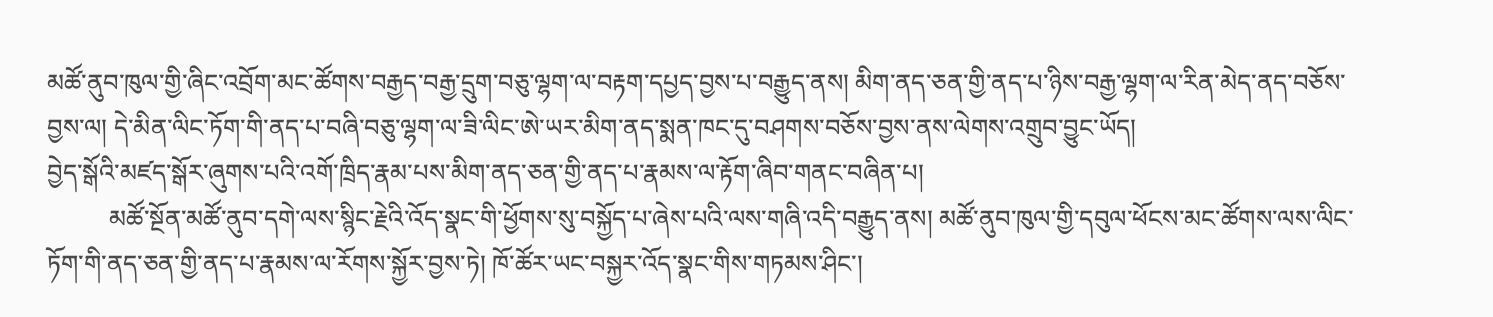མཚོ་ནུབ་ཁུལ་གྱི་ཞིང་འབྲོག་མང་ཚོགས་བརྒྱད་བརྒྱ་དྲུག་བཅུ་ལྷག་ལ་བརྟག་དཔྱད་བྱས་པ་བརྒྱུད་ནས། མིག་ནད་ཅན་གྱི་ནད་པ་ཉིས་བརྒྱ་ལྷག་ལ་རིན་མེད་ནད་བཅོས་བྱས་ལ། དེ་མིན་ལིང་ཏོག་གི་ནད་པ་བཞི་བཅུ་ལྷག་ལ་ཟི་ལིང་ཨེ་ཡར་མིག་ནད་སྨན་ཁང་དུ་བཤགས་བཅོས་བྱས་ནས་ལེགས་འགྲུབ་བྱུང་ཡོད།
བྱེད་སྒོའི་མཛད་སྒོར་ཞུགས་པའི་འགོ་ཁྲིད་རྣམ་པས་མིག་ནད་ཅན་གྱི་ནད་པ་རྣམས་ལ་རྟོག་ཞིབ་གནང་བཞིན་པ།
          མཚོ་སྔོན་མཚོ་ནུབ་དགེ་ལས་སྙིང་རྗེའི་འོད་སྣང་གི་ཕྱོགས་སུ་བསྐྱོད་པ་ཞེས་པའི་ལས་གཞི་འདི་བརྒྱུད་ནས། མཚོ་ནུབ་ཁུལ་གྱི་དབུལ་ཕོངས་མང་ཚོགས་ལས་ལིང་ཏོག་གི་ནད་ཅན་གྱི་ནད་པ་རྣམས་ལ་རོགས་སྐྱོར་བྱས་ཏེ། ཁོ་ཚོར་ཡང་བསྐྱར་འོད་སྣང་གིས་གཏམས་ཤིང་།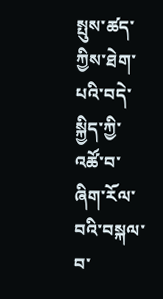སྤུས་ཚད་ཀྱིས་ཐེག་པའི་བདེ་སྐྱིད་ཀྱི་འཚོ་བ་ཞིག་རོལ་བའི་བསྐལ་བ་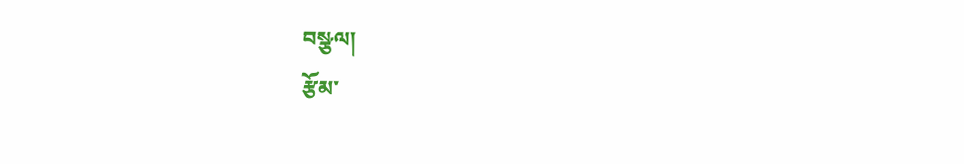བསྩལ།
རྩོམ་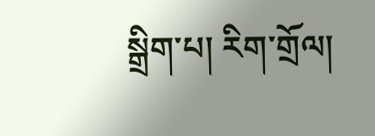སྒྲིག་པ། རིག་གྲོལ།